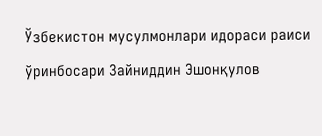Ўзбекистон мусулмонлари идораси раиси ўринбосари Зайниддин Эшонқулов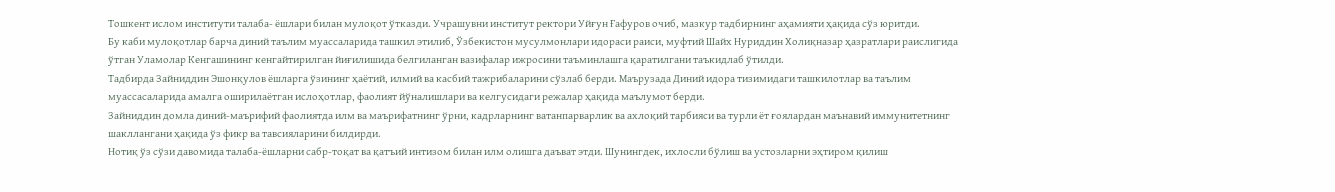Тошкент ислом институти талаба- ёшлари билан мулоқот ўтказди. Учрашувни институт ректори Уйғун Ғафуров очиб, мазкур тадбирнинг аҳамияти ҳақида сўз юритди.
Бу каби мулоқотлар барча диний таълим муассаларида ташкил этилиб, Ўзбекистон мусулмонлари идораси раиси, муфтий Шайх Нуриддин Холиқназар ҳазратлари раислигида ўтган Уламолар Кенгашининг кенгайтирилган йиғилишида белгиланган вазифалар ижросини таъминлашга қаратилгани таъкидлаб ўтилди.
Тадбирда Зайниддин Эшонқулов ёшларга ўзининг ҳаётий, илмий ва касбий тажрибаларини сўзлаб берди. Маърузада Диний идора тизимидаги ташкилотлар ва таълим муассасаларида амалга оширилаётган ислоҳотлар, фаолият йўналишлари ва келгусидаги режалар ҳақида маълумот берди.
Зайниддин домла диний-маърифий фаолиятда илм ва маърифатнинг ўрни, кадрларнинг ватанпарварлик ва ахлоқий тарбияси ва турли ёт ғоялардан маънавий иммунитетнинг шакллангани ҳақида ўз фикр ва тавсияларини билдирди.
Нотиқ ўз сўзи давомида талаба-ёшларни сабр-тоқат ва қатъий интизом билан илм олишга даъват этди. Шунингдек, ихлосли бўлиш ва устозларни эҳтиром қилиш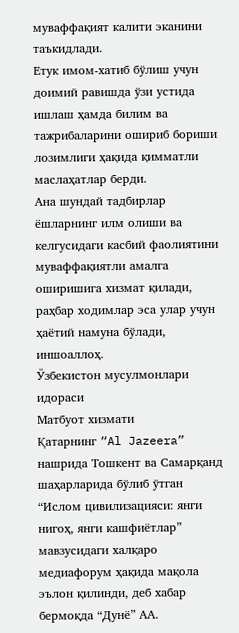муваффақият калити эканини таъкидлади.
Етук имом-хатиб бўлиш учун доимий равишда ўзи устида ишлаш ҳамда билим ва тажрибаларини ошириб бориши лозимлиги ҳақида қимматли маслаҳатлар берди.
Ана шундай тадбирлар ёшларнинг илм олиши ва келгусидаги касбий фаолиятини муваффақиятли амалга оширишига хизмат қилади, раҳбар ходимлар эса улар учун ҳаётий намуна бўлади, иншоаллоҳ.
Ўзбекистон мусулмонлари идораси
Матбуот хизмати
Қатарнинг “Al Jazeera” нашрида Тошкент ва Самарқанд шаҳарларида бўлиб ўтган “Ислом цивилизацияси: янги нигоҳ, янги кашфиётлар” мавзусидаги халқаро медиафорум ҳақида мақола эълон қилинди, деб хабар бермоқда “Дунё” АА.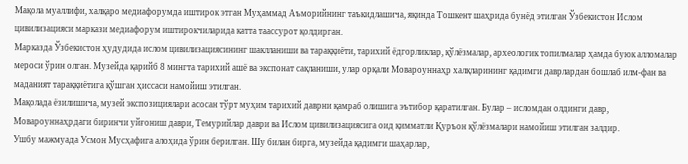Мақола муаллифи, халқаро медиафорумда иштирок этган Муҳаммад Аъморийнинг таъкидлашича, яқинда Тошкент шаҳрида бунёд этилган Ўзбекистон Ислом цивилизацияси маркази медиафорум иштирокчиларида катта таассурот қолдирган.
Марказда Ўзбекистон ҳудудида ислом цивилизациясининг шаклланиши ва тараққиёти, тарихий ёдгорликлар, қўлёзмалар, археологик топилмалар ҳамда буюк алломалар мероси ўрин олган. Музейда қарийб 8 мингта тарихий ашё ва экспонат сақланиши, улар орқали Мовароуннаҳр халқларининг қадимги даврлардан бошлаб илм-фан ва маданият тараққиётига қўшган ҳиссаси намойиш этилган.
Мақолада ёзилишича, музей экспозициялари асосан тўрт муҳим тарихий даврни қамраб олишига эътибор қаратилган. Булар – исломдан олдинги давр, Мовароуннаҳрдаги биринчи уйғониш даври, Темурийлар даври ва Ислом цивилизациясига оид қимматли Қуръон қўлёзмалари намойиш этилган залдир.
Ушбу мажмуада Усмон Мусҳафига алоҳида ўрин берилган. Шу билан бирга, музейда қадимги шаҳарлар,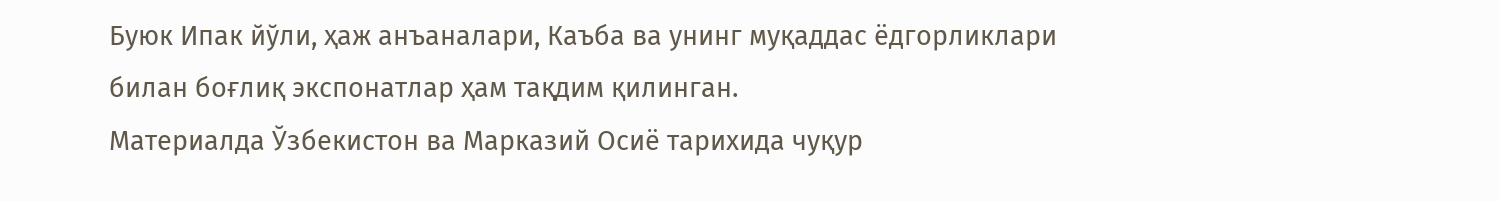Буюк Ипак йўли, ҳаж анъаналари, Каъба ва унинг муқаддас ёдгорликлари билан боғлиқ экспонатлар ҳам тақдим қилинган.
Материалда Ўзбекистон ва Марказий Осиё тарихида чуқур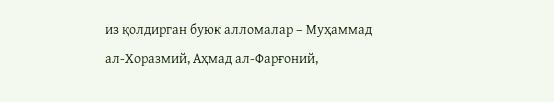из қолдирган буюк алломалар – Муҳаммад ал-Хоразмий, Аҳмад ал-Фарғоний,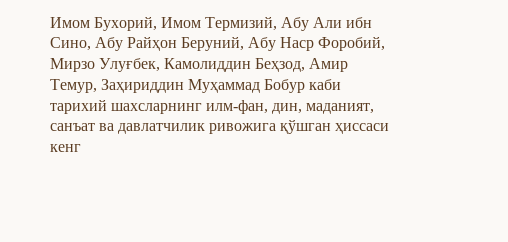Имом Бухорий, Имом Термизий, Абу Али ибн Сино, Абу Райҳон Беруний, Абу Наср Форобий, Мирзо Улуғбек, Камолиддин Беҳзод, Амир Темур, Заҳириддин Муҳаммад Бобур каби тарихий шахсларнинг илм-фан, дин, маданият, санъат ва давлатчилик ривожига қўшган ҳиссаси кенг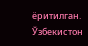ёритилган.
Ўзбекистон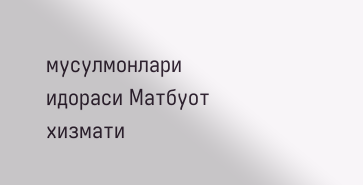мусулмонлари идораси Матбуот хизмати